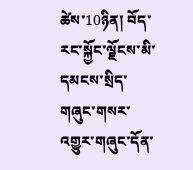ཚེས་10ཉིན། བོད་རང་སྐྱོང་ལྗོངས་མི་དམངས་སྲིད་གཞུང་གསར་འགྱུར་གཞུང་དོན་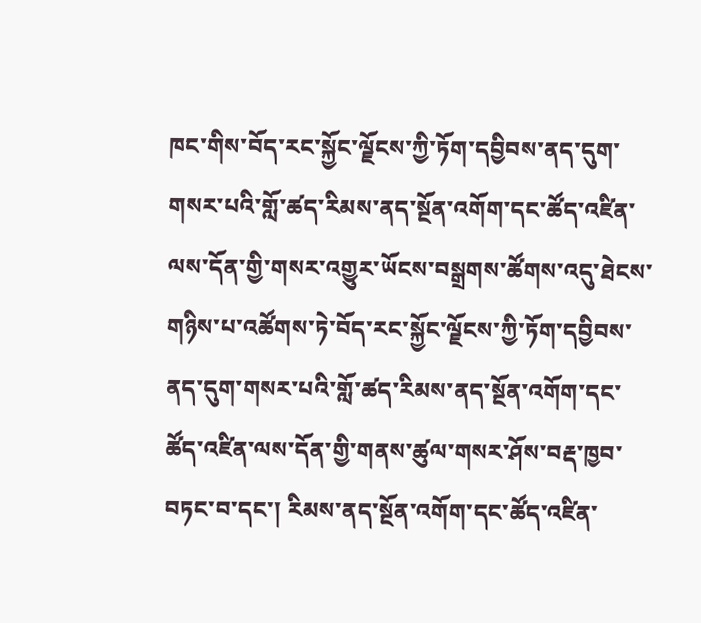ཁང་གིས་བོད་རང་སྐྱོང་ལྗོངས་ཀྱི་ཏོག་དབྱིབས་ནད་དུག་གསར་པའི་གློ་ཚད་རིམས་ནད་སྔོན་འགོག་དང་ཚོད་འཛིན་ལས་དོན་གྱི་གསར་འགྱུར་ཡོངས་བསྒྲགས་ཚོགས་འདུ་ཐེངས་གཉིས་པ་འཚོགས་ཏེ་བོད་རང་སྐྱོང་ལྗོངས་ཀྱི་ཏོག་དབྱིབས་ནད་དུག་གསར་པའི་གློ་ཚད་རིམས་ནད་སྔོན་འགོག་དང་ཚོད་འཛིན་ལས་དོན་གྱི་གནས་ཚུལ་གསར་ཤོས་བརྡ་ཁྱབ་བཏང་བ་དང་། རིམས་ནད་སྔོན་འགོག་དང་ཚོད་འཛིན་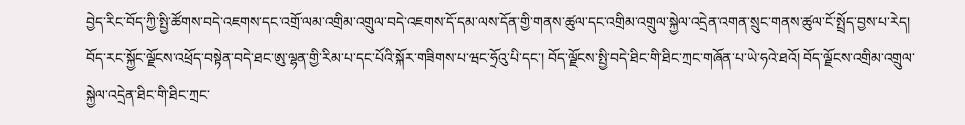བྱེད་རིང་བོད་ཀྱི་སྤྱི་ཚོགས་བདེ་འཇགས་དང་འགྲོ་ལམ་འགྲིམ་འགྲུལ་བདེ་འཇགས་དོ་དམ་ལས་དོན་གྱི་གནས་ཚུལ་དང་འགྲིམ་འགྲུལ་སྐྱེལ་འདྲེན་འགན་སྲུང་གནས་ཚུལ་ངོ་སྤྲོད་བྱས་པ་རེད། བོད་རང་སྐྱོང་ལྗོངས་འཕྲོད་བསྟེན་བདེ་ཐང་ཨུ་ལྷན་གྱི་རིམ་པ་དང་པོའི་སྐོར་གཟིགས་པ་ཝང་ཧྲོའུ་པི་དང་། བོད་ལྗོངས་སྤྱི་བདེ་ཐིང་གི་ཐིང་ཀྲང་གཞོན་པ་ཡེ་ཧའེ་ཐའོ། བོད་ལྗོངས་འགྲིམ་འགྲུལ་སྐྱེལ་འདྲེན་ཐིང་གི་ཐིང་ཀྲང་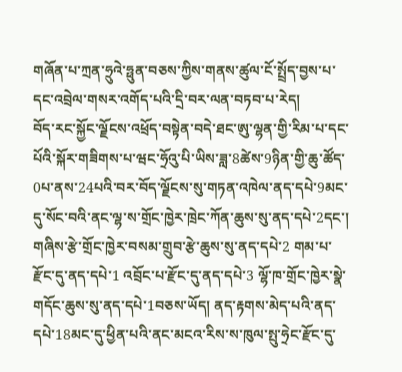གཞོན་པ་ཀྲན་ཧྲུའེ་ཧྥུན་བཅས་ཀྱིས་གནས་ཚུལ་ངོ་སྤྲོད་བྱས་པ་དང་འབྲེལ་གསར་འགོད་པའི་དྲི་བར་ལན་བཏབ་པ་རེད།
བོད་རང་སྐྱོང་ལྗོངས་འཕྲོད་བསྟེན་བདེ་ཐང་ཨུ་ལྷན་གྱི་རིམ་པ་དང་པོའི་སྐོར་གཟིགས་པ་ཝང་ཧྲོའུ་པི་ཡིས་ཟླ་8ཚེས་9ཉིན་གྱི་ཆུ་ཚོད་0པ་ནས་24པའི་བར་བོད་ལྗོངས་སུ་གཏན་འཁེལ་ནད་དཔེ་9མང་དུ་སོང་བའི་ནང་ལྷ་ས་གྲོང་ཁྱེར་ཁྲེང་ཀོན་ཆུས་སུ་ནད་དཔེ་2དང་། གཞིས་རྩེ་གྲོང་ཁྱེར་བསམ་གྲུབ་རྩེ་ཆུས་སུ་ནད་དཔེ་2 གམ་པ་རྫོང་དུ་ནད་དཔེ་1 འབྲོང་པ་རྫོང་དུ་ནད་དཔེ་3 ལྷོ་ཁ་གྲོང་ཁྱེར་སྣེ་གདོང་ཆུས་སུ་ནད་དཔེ་1བཅས་ཡོད། ནད་རྟགས་མེད་པའི་ནད་དཔེ་18མང་དུ་ཕྱིན་པའི་ནང་མངའ་རིས་ས་ཁུལ་སྤུ་ཧྲེང་རྫོང་དུ་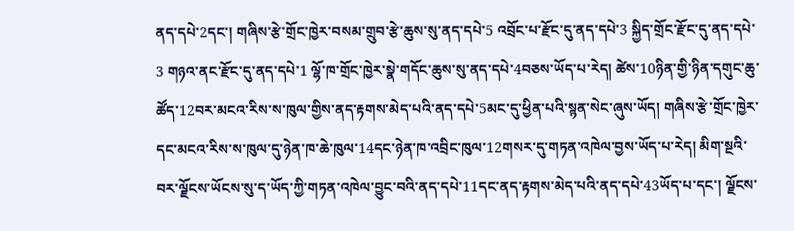ནད་དཔེ་2དང་། གཞིས་རྩེ་གྲོང་ཁྱེར་བསམ་གྲུབ་རྩེ་ཆུས་སུ་ནད་དཔེ་5 འབྲོང་པ་རྫོང་དུ་ནད་དཔེ་3 སྐྱིད་གྲོང་རྫོང་དུ་ནད་དཔེ་3 གཉའ་ནང་རྫོང་དུ་ནད་དཔེ་1 ལྷོ་ཁ་གྲོང་ཁྱེར་སྣེ་གདོང་ཆུས་སུ་ནད་དཔེ་4བཅས་ཡོད་པ་རེད། ཚེས་10ཉིན་གྱི་ཉིན་དགུང་ཆུ་ཚོད་12བར་མངའ་རིས་ས་ཁུལ་གྱིས་ནད་རྟགས་མེད་པའི་ནད་དཔེ་5མང་དུ་ཕྱིན་པའི་སྙན་སེང་ཞུས་ཡོད། གཞིས་རྩེ་གྲོང་ཁྱེར་དང་མངའ་རིས་ས་ཁུལ་དུ་ཉེན་ཁ་ཆེ་ཁུལ་14དང་ཉེན་ཁ་འབྲིང་ཁུལ་12གསར་དུ་གཏན་འཁེལ་བྱས་ཡོད་པ་རེད། མིག་སྔའི་བར་ལྗོངས་ཡོངས་སུ་ད་ཡོད་ཀྱི་གཏན་འཁེལ་བྱུང་བའི་ནད་དཔེ་11དང་ནད་རྟགས་མེད་པའི་ནད་དཔེ་43ཡོད་པ་དང་། ལྗོངས་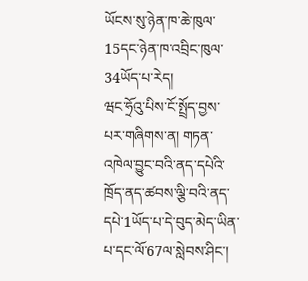ཡོངས་སུ་ཉེན་ཁ་ཆེ་ཁུལ་15དང་ཉེན་ཁ་འབྲིང་ཁུལ་34ཡོད་པ་རེད།
ཝང་ཧྲོའུ་པིས་ངོ་སྤྲོད་བྱས་པར་གཞིགས་ན། གཏན་འཁེལ་བྱུང་བའི་ནད་དཔེའི་ཁྲོད་ནད་ཚབས་ལྕི་བའི་ནད་དཔེ་1ཡོད་པ་དེ་བུད་མེད་ཡིན་པ་དང་ལོ་67ལ་སླེབས་ཤིང་།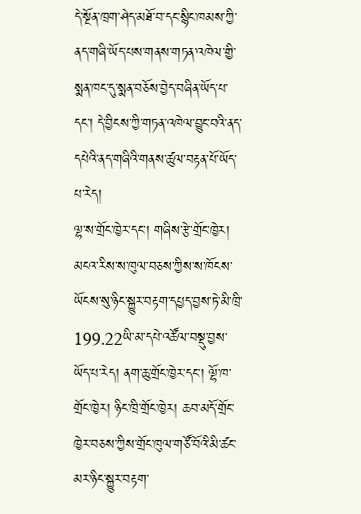དེ་སྔོན་ཁྲག་ཤེད་མཐོ་བ་དང་སྙིང་ཁམས་ཀྱི་ནད་གཞི་ཡོད་པས་གནས་གཏན་འཁེལ་གྱི་སྨན་ཁང་དུ་སྨན་བཅོས་བྱེད་བཞིན་ཡོད་པ་དང་། དེ་བྱིངས་ཀྱི་གཏན་འཁེལ་བྱུང་བའི་ནད་དཔེའི་ནད་གཞིའི་གནས་ཚུལ་བརྟན་པོ་ཡོད་པ་རེད།
ལྷ་ས་གྲོང་ཁྱེར་དང་། གཞིས་རྩེ་གྲོང་ཁྱེར། མངའ་རིས་ས་ཁུལ་བཅས་ཀྱིས་ས་ཁོངས་ཡོངས་སུ་ཉིང་སྐྱུར་བརྟག་དཔྱད་བྱས་ཏེ་མི་ཁྲི་199.22ཡི་མ་དཔེ་འཚོལ་བསྡུ་བྱས་ཡོད་པ་རེད། ནག་ཆུ་གྲོང་ཁྱེར་དང་། ལྷོ་ཁ་གྲོང་ཁྱེར། ཉིང་ཁྲི་གྲོང་ཁྱེར། ཆབ་མདོ་གྲོང་ཁྱེར་བཅས་ཀྱིས་གྲོང་ཁུལ་གཙོ་བོའི་མི་ཚང་མར་ཉིང་སྐྱུར་བརྟག་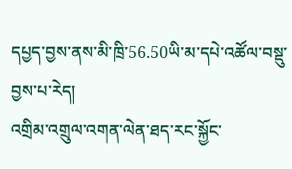དཔྱད་བྱས་ནས་མི་ཁྲི་56.50ཡི་མ་དཔེ་འཚོལ་བསྡུ་བྱས་པ་རེད།
འགྲིམ་འགྲུལ་འགན་ལེན་ཐད་རང་སྐྱོང་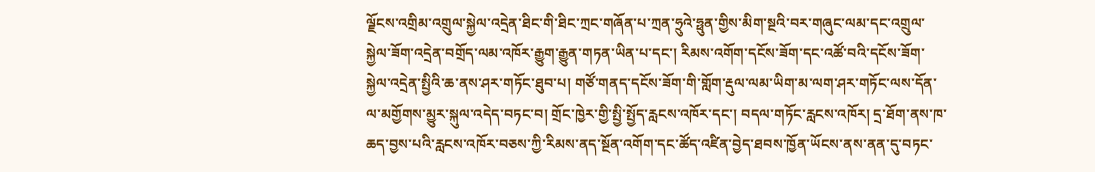ལྗོངས་འགྲིམ་འགྲུལ་སྐྱེལ་འདྲེན་ཐིང་གི་ཐིང་ཀྲང་གཞོན་པ་ཀྲན་ཧྲུའེ་ཧྥུན་གྱིས་མིག་སྔའི་བར་གཞུང་ལམ་དང་འགྲུལ་སྐྱེལ་ཟོག་འདྲེན་བགྲོད་ལམ་འཁོར་རྒྱུག་རྒྱུན་གཏན་ཡིན་པ་དང་། རིམས་འགོག་དངོས་ཟོག་དང་འཚོ་བའི་དངོས་ཟོག་སྐྱེལ་འདྲེན་སྤྱིའི་ཆ་ནས་ཤར་གཏོང་ཐུབ་པ། གཙོ་གནད་དངོས་ཟོག་གི་གློག་རྡུལ་ལམ་ཡིག་མ་ལག་ཤར་གཏོང་ལས་དོན་ལ་མགྱོགས་མྱུར་སྐུལ་འདེད་བཏང་བ། གྲོང་ཁྱེར་གྱི་སྤྱི་སྤྱོད་རླངས་འཁོར་དང་། བདལ་གཏོང་རླངས་འཁོར། དྲ་ཐོག་ནས་ཁ་ཆད་བྱས་པའི་རླངས་འཁོར་བཅས་ཀྱི་རིམས་ནད་སྔོན་འགོག་དང་ཚོད་འཛིན་བྱེད་ཐབས་ཁྱོན་ཡོངས་ནས་ནན་དུ་བཏང་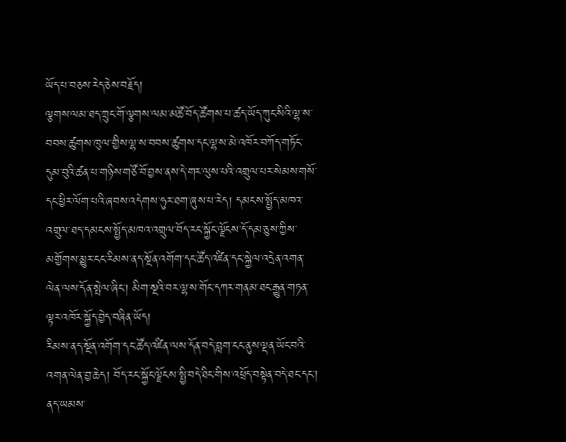ཡོད་པ་བཅས་རེད་ཅེས་བརྗོད།
ལྕགས་ལམ་ཐད་ཀྲུང་གོ་ལྕགས་ལམ་མཚོ་བོད་ཚོགས་པ་ཚད་ཡོད་ཀུང་སིའི་ལྷ་ས་བབས་ཚུགས་ཁུལ་གྱིས་ལྷ་ས་བབས་ཚུགས་དང་ལྷ་ས་མེ་འཁོར་བཀོད་གཏོང་དུམ་བུའི་ཚན་པ་གཉིས་གཙོ་བོ་བྱས་ནས་དེ་གར་ལུས་པའི་འགྲུལ་པར་སེམས་གསོ་དང་ཕྱིར་ལོག་པའི་ཞབས་འདེགས་ཧུར་ཐག་ཞུས་པ་རེད། དམངས་སྤྱོད་མཁའ་འགྲུལ་ཐད་དམངས་སྤྱོད་མཁའ་འགྲུལ་བོད་རང་སྐྱོང་ལྗོངས་དོ་དམ་ཅུས་ཀྱིས་མགྱོགས་མྱུར་ངང་རིམས་ནད་སྔོན་འགོག་དང་ཚོད་འཛིན་དང་སྐྱེལ་འདྲེན་འགན་ལེན་ལས་དོན་སྤེལ་ཞིང་། མིག་སྔའི་བར་ལྷ་ས་གོང་དཀར་གནམ་ཐང་རྒྱུན་གཏན་ལྟར་འཁོར་སྐྱོད་བྱེད་བཞིན་ཡོད།
རིམས་ནད་སྔོན་འགོག་དང་ཚོད་འཛིན་ལས་དོན་བདེ་བླག་ངང་ནུས་ལྡན་ཡོང་བའི་འགན་ལེན་བྱ་ཆེད། བོད་རང་སྐྱོང་ལྗོངས་སྤྱི་བདེ་ཐིང་གིས་འཕྲོད་བསྟེན་བདེ་ཐང་དང་། ནད་ཡམས་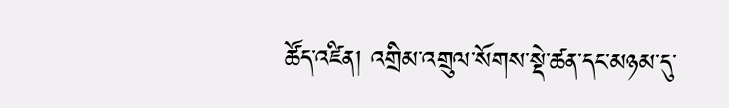ཚོད་འཛིན། འགྲིམ་འགྲུལ་སོགས་སྡེ་ཚན་དང་མཉམ་དུ་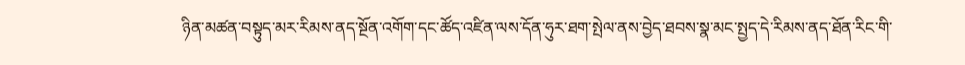ཉིན་མཚན་བསྟུད་མར་རིམས་ནད་སྔོན་འགོག་དང་ཚོད་འཛིན་ལས་དོན་ཧུར་ཐག་སྤེལ་ནས་བྱེད་ཐབས་སྣ་མང་སྤྱད་དེ་རིམས་ནད་ཐོན་རིང་གི་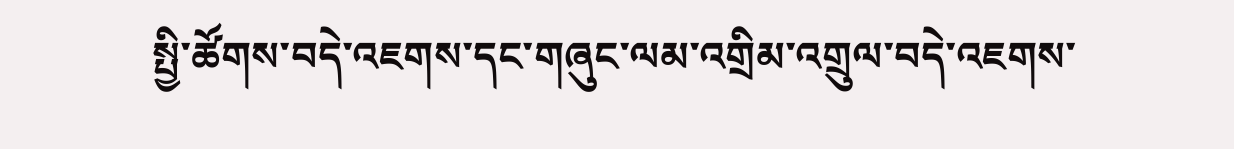སྤྱི་ཚོགས་བདེ་འཇགས་དང་གཞུང་ལམ་འགྲིམ་འགྲུལ་བདེ་འཇགས་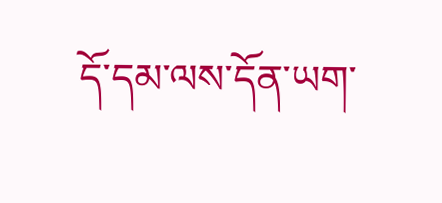དོ་དམ་ལས་དོན་ཡག་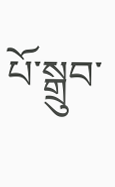པོ་སྒྲུབ་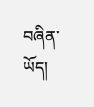བཞིན་ཡོད།